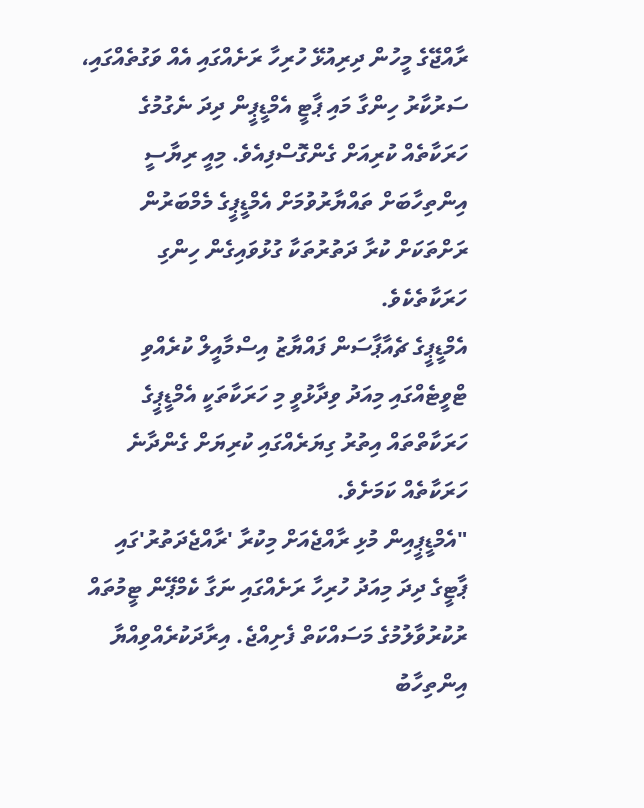ރާއްޖޭގެ މީހުން ދިރިއުޅޭ ހުރިހާ ރަށެއްގައި އެއް ވަގުތެއްގައި، ސަރުކާރު ހިންގާ މައި ޕާޓީ އެމްޑީޕީން ދިދަ ނެގުމުގެ ހަރަކާތެއް ކުރިއަށް ގެންގޮސްފިއެވެ. މިއީ ރިޔާސީ އިންތިހާބަށް ތައްޔާރުވުމަށް އެމްޑީޕީގެ މެމްބަރުން ރަށްތަކަށް ކުރާ ދަތުރުތަކާ ގުޅުވައިގެން ހިންގި ހަރަކާތެކެވެ.
އެމްޑީޕީގެ ޗެއާޕާސަން ފައްޔާޒު އިސްމާއީލް ކުރެއްވި ޓްވީޓެއްގައި މިއަދު ވިދާޅުވީ މި ހަރަކާތަކީ އެމްޑީޕީގެ ހަރަކާތްތައް އިތުރު ގިޔަރެއްގައި ކުރިޔަށް ގެންދާނެ ހަރަކާތެއް ކަމަށެވެ.
"އެމްޑީޕީއިން މުޅި ރާއްޖެއަށް މިކުރާ 'ރާއްޖެދަތުރު'ގައި ޕާޓީގެ ދިދަ މިއަދު ހުރިހާ ރަށެއްގައި ނަގާ ކެމްޕޭން ޓީމުތައް ރުކުރުވާލުމުގެ މަސައްކަތް ފެށިއްޖެ. އިރާދަކުރެއްވިއްޔާ އިންތިހާބު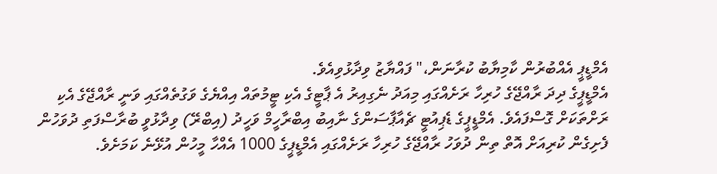އެމްޑީޕީ އެއްބުރުން ކާމިޔާބު ކުރާނަން،" ފައްޔާޒު ވިދާޅުވިއެވެ.
އެމްޑީޕީގެ ދިދަ ރާއްޖޭގެ ހުރިހާ ރަށެއްގައި މިއަދު ނެގިއިރު އެ ޕާޓީގެ އެކި ޓީމުތައް އިއްޔެގެ ވަގުތެއްގައި ވަނީ ރާއްޖޭގެ އެކި ރަށްތަކަށް ގޮސްފައެވެ. އެމްޑީޕީގެ ޑެޕިއުޓީ ޗެއާޕާސަންގެ ނާއިބު އިބްރާހީމް ވަހީދު (އިބްރޭ) ވިދާޅުވީ ބުރާސްފަތި ދުވަހުން ފެށިގެން ކުރިއަށް އޮތް ތިން ދުވަހު ރާއްޖޭގެ ހުރިހާ ރަށެއްގައި އެމްޑީޕީގެ 1000 އެއްހާ މީހުން އުޅޭނެ ކަމަށެވެ.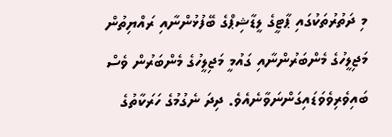މި ދަތުރުތަކުގައި ޕާޓީގެ ލީޑާޝިޕްގެ ބޭފުޅުންނާއި ރައްޔިތުން މަޖިލީހުގެ މެންބަރުންނާއި ގައުމީ މަޖިލީހުގެ މެންބަރުން ވެސް ބައިވެރިވެވަޑައިގަންނަވާނެއެވެ. ދިދަ ނެގުމުގެ ހަރަކާތުގެ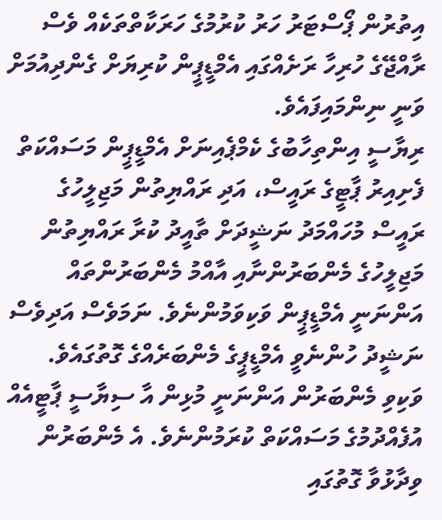އިތުރުން ޕޯސްޓަރު ހަރު ކުރުމުގެ ހަރަކާތްތަކެއް ވެސް ރާއްޖޭގެ ހުރިހާ ރަށެއްގައި އެމްޑީޕީން ކުރިޔަށް ގެންދިއުމަށް ވަނީ ނިންމައިފައެވެ.
ރިޔާސީ އިންތިހާބުގެ ކެމްޕެއިނަށް އެމްޑީޕީން މަސައްކަތް ފެށިއިރު ޕާޓީގެ ރައީސް، އަދި ރައްޔިތުން މަޖިލީހުގެ ރައީސް މުހައްމަދު ނަޝީދަށް ތާއީދު ކުރާ ރައްޔިތުން މަޖިލީހުގެ މެންބަރުންނާއި އާއްމު މެންބަރުންތައް އަންނަނީ އެމްޑީޕީން ވަކިވަމުންނެވެ. ނަމަވެސް އަދިވެސް ނަޝީދު ހުންނެވީ އެމްޑީޕީގެ މެންބަރެއްގެ ގޮތުގައެވެ.
ވަކިވި މެންބަރުން އަންނަނީ މުޅިން އާ ސިޔާސީ ޕާޓީއެއް އުފެއްދުމުގެ މަސައްކަތް ކުރަމުންނެވެ. އެ މެންބަރުން ވިދާޅުވާ ގޮތުގައި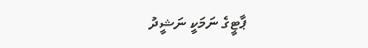ޕާޓީގެ ނަމަކީ ނަޝީދު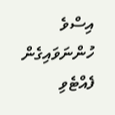އިސްވެ ހުންނަވައިގެން ފެއްޓެވި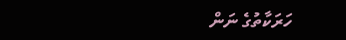ހަރަކާތުގެ ނަން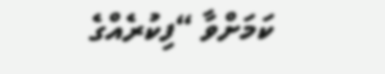ކަމަށްވާ “ފިކުރެއްގެ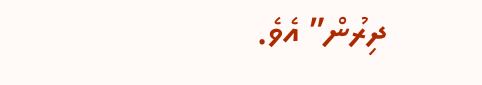ދިރުން” އެވެ.